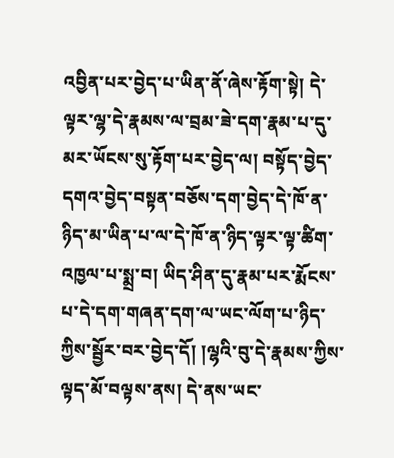འབྱིན་པར་བྱེད་པ་ཡིན་ནོ་ཞེས་རྟོག་སྟེ། དེ་ལྟར་ལྷ་དེ་རྣམས་ལ་བྲམ་ཟེ་དག་རྣམ་པ་དུ་མར་ཡོངས་སུ་རྟོག་པར་བྱེད་ལ། བསྟོད་བྱེད་དགའ་བྱེད་བསྟན་བཅོས་དག་བྱེད་དེ་ཁོ་ན་ཉིད་མ་ཡིན་པ་ལ་དེ་ཁོ་ན་ཉིད་ལྟར་ལྟ་ཚིག་འཁྱལ་པ་སྨྲ་བ། ཡིད་ཤིན་དུ་རྣམ་པར་རྨོངས་པ་དེ་དག་གཞན་དག་ལ་ཡང་ལོག་པ་ཉིད་ཀྱིས་སྦྱོར་བར་བྱེད་དོ། །ལྷའི་བུ་དེ་རྣམས་ཀྱིས་ལྟད་མོ་བལྟས་ནས། དེ་ནས་ཡང་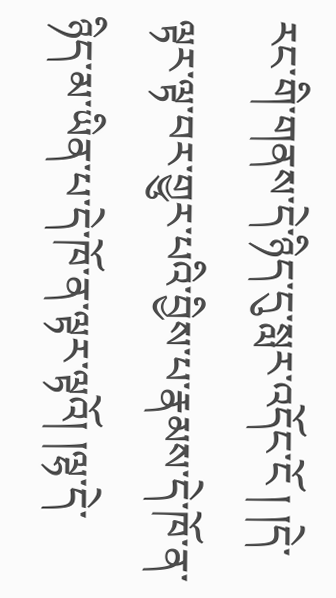རང་གི་གནས་དེ་ཉིད་དུ་སླར་འདོང་ངོ ། །དེ་ལྟར་ལྟ་བར་གྱུར་པའི་བྱིས་པ་རྣམས་དེ་ཁོ་ན་ཉིད་མ་ཡིན་པ་དེ་ཁོ་ན་ལྟར་ལྟའོ། །ལྷ་དེ་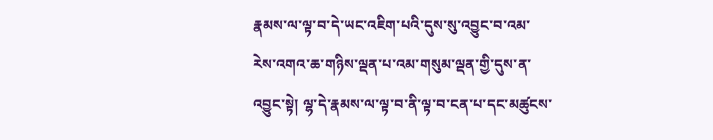རྣམས་ལ་ལྟ་བ་དེ་ཡང་འཇིག་པའི་དུས་སུ་འབྱུང་བ་འམ་རེས་འགའ་ཆ་གཉིས་ལྡན་པ་འམ་གསུམ་ལྡན་གྱི་དུས་ན་འབྱུང་སྟེ། ལྷ་དེ་རྣམས་ལ་ལྟ་བ་ནི་ལྟ་བ་ངན་པ་དང་མཚུངས་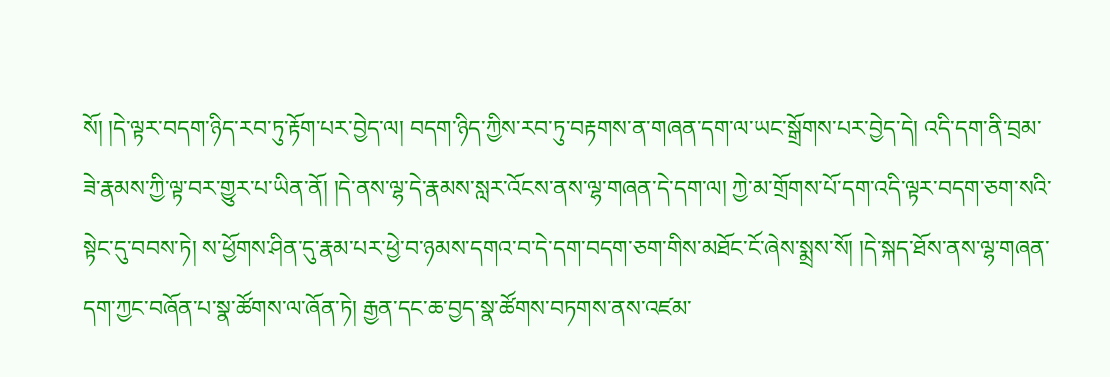སོ། །དེ་ལྟར་བདག་ཉིད་རབ་ཏུ་རྟོག་པར་བྱེད་ལ། བདག་ཉིད་ཀྱིས་རབ་ཏུ་བརྟགས་ན་གཞན་དག་ལ་ཡང་སྒྲོགས་པར་བྱེད་དེ། འདི་དག་ནི་བྲམ་ཟེ་རྣམས་ཀྱི་ལྟ་བར་གྱུར་པ་ཡིན་ནོ། །དེ་ནས་ལྷ་དེ་རྣམས་སླར་འོངས་ནས་ལྷ་གཞན་དེ་དག་ལ། ཀྱེ་མ་གྲོགས་པོ་དག་འདི་ལྟར་བདག་ཅག་སའི་སྟེང་དུ་བབས་ཏེ། ས་ཕྱོགས་ཤིན་དུ་རྣམ་པར་ཕྱེ་བ་ཉམས་དགའ་བ་དེ་དག་བདག་ཅག་གིས་མཐོང་ངོ་ཞེས་སྨྲས་སོ། །དེ་སྐད་ཐོས་ནས་ལྷ་གཞན་དག་ཀྱང་བཞོན་པ་སྣ་ཚོགས་ལ་ཞོན་ཏེ། རྒྱན་དང་ཆ་བྱད་སྣ་ཚོགས་བཏགས་ནས་འཛམ་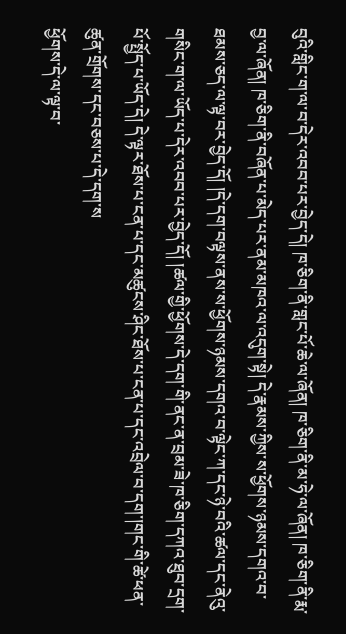བུའི་གླིང་ག་ལ་བ་དེར་འབབ་པར་བྱེད་དེ། ཁ་ཅིག་ནི་གླང་པོ་ཆེ་ལ་ཞོན། ཁ་ཅིག་ནི་མ་ཧེ་ལ་ཞོན། ཁ་ཅིག་ནི་རྨ་བྱ་ལ་ཞོན། ཁ་ཅིག་ནི་བཞོན་པ་མེད་པར་ནམ་མཁའ་ལ་འདུག་སྟེ། དེ་རྣམས་ཀྱིས་ས་ཕྱོགས་ཉམས་དགའ་བ་ཐམས་ཅད་ལ་ལྟ་བར་བྱེད་དོ། །དེ་དག་བལྟས་ནས་ས་ཕྱོགས་ཉམས་དགའ་བ་ལྟེང་ཀ་དང་ཉེ་བའི་ཚལ་དང་ནེའུ་གསིང་ག་ལ་ཡོད་པ་དེར་འབབ་པར་བྱེད་དོ། །ཚལ་གྱི་ཕྱོགས་དེ་དག་གི་ནང་ན་བྲམ་ཟེ་ཁ་ཅིག་དཀའ་ཐུབ་དྲག་པོ་སྤྱོད་པ་ཡོད་དེ། དེ་ལྟར་ཐོས་པ་ངན་པ་དང་མཚུངས་ཤིང་ཐོས་པ་ངན་པ་དང་འབྲེལ་བ་དག་།གང་གི་ཚེ་ཕན་ཚུན་གྲོགས་དང་བཅས་པ་དེ་དག་ས
ཕྱོགས་དེ་ལ་ལྟ་བ་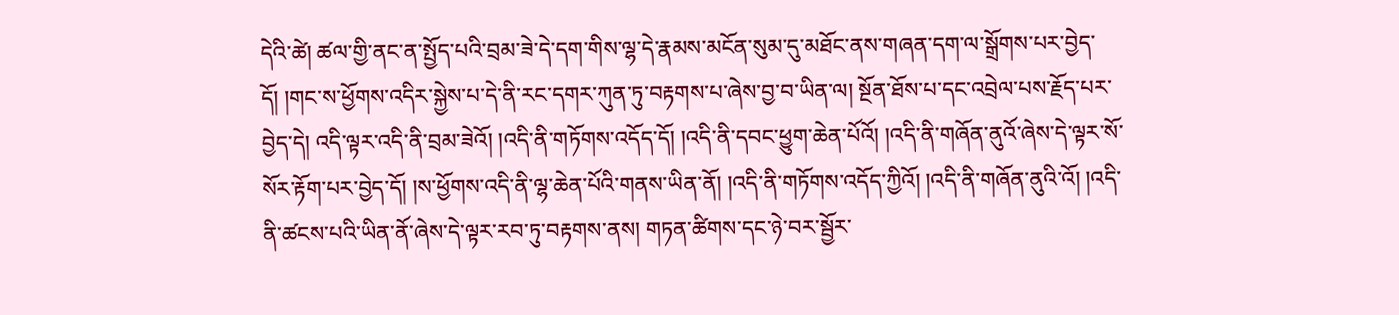དེའི་ཚེ། ཚལ་གྱི་ནང་ན་སྤྱོད་པའི་བྲམ་ཟེ་དེ་དག་གིས་ལྷ་དེ་རྣམས་མངོན་སུམ་དུ་མཐོང་ནས་གཞན་དག་ལ་སྒྲོགས་པར་བྱེད་དོ། །གང་ས་ཕྱོགས་འདིར་སྐྱེས་པ་དེ་ནི་རང་དགར་ཀུན་ཏུ་བརྟགས་པ་ཞེས་བྱ་བ་ཡིན་ལ། སྔོན་ཐོས་པ་དང་འབྲེལ་པས་རྗོད་པར་བྱེད་དེ། འདི་ལྟར་འདི་ནི་བྲམ་ཟེའོ། །འདི་ནི་གཏོགས་འདོད་དོ། །འདི་ནི་དབང་ཕྱུག་ཆེན་པོའོ། །འདི་ནི་གཞོན་ནུའོ་ཞེས་དེ་ལྟར་སོ་སོར་རྟོག་པར་བྱེད་དོ། །ས་ཕྱོགས་འདི་ནི་ལྷ་ཆེན་པོའི་གནས་ཡིན་ནོ། །འདི་ནི་གཏོགས་འདོད་ཀྱིའོ། །འདི་ནི་གཞོན་ནུའི་འོ། །འདི་ནི་ཚངས་པའི་ཡིན་ནོ་ཞེས་དེ་ལྟར་རབ་ཏུ་བརྟགས་ནས། གཏན་ཚིགས་དང་ཉེ་བར་སྦྱོར་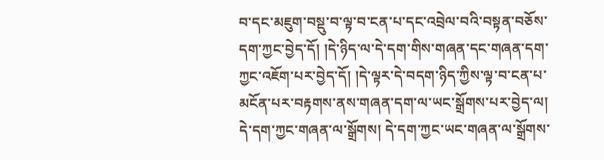བ་དང་མཇུག་བསྡུ་བ་ལྟ་བ་ངན་པ་དང་འབྲེལ་བའི་བསྟན་བཅོས་དག་ཀྱང་བྱེད་དོ། །དེ་ཉིད་ལ་དེ་དག་གིས་གཞན་དང་གཞན་དག་ཀྱང་འཇོག་པར་བྱེད་དོ། །དེ་ལྟར་དེ་བདག་ཉིད་ཀྱིས་ལྟ་བ་ངན་པ་མངོན་པར་བརྟགས་ནས་གཞན་དག་ལ་ཡང་སྒྲོགས་པར་བྱེད་ལ། དེ་དག་ཀྱང་གཞན་ལ་སྒྲོགས། དེ་དག་ཀྱང་ཡང་གཞན་ལ་སྒྲོགས་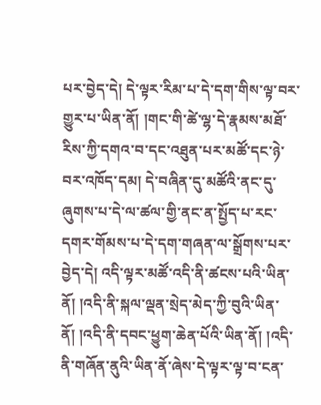པར་བྱེད་དེ། དེ་ལྟར་རིམ་པ་དེ་དག་གིས་ལྟ་བར་གྱུར་པ་ཡིན་ནོ། །གང་གི་ཚེ་ལྷ་དེ་རྣམས་མཐོ་རིས་ཀྱི་དགའ་བ་དང་འཐུན་པར་མཚོ་དང་ཉེ་བར་འཁོད་དམ། དེ་བཞིན་དུ་མཚོའི་ནང་དུ་ཞུགས་པ་དེ་ལ་ཚལ་གྱི་ནང་ན་སྤྱོད་པ་རང་དགར་གོམས་པ་དེ་དག་གཞན་ལ་སྒྲོགས་པར་བྱེད་དེ། འདི་ལྟར་མཚོ་འདི་ནི་ཚངས་པའི་ཡིན་ནོ། །འདི་ནི་སྐལ་ལྡན་སྲེད་མེད་ཀྱི་བུའི་ཡིན་ནོ། །འདི་ནི་དབང་ཕྱུག་ཆེན་པོའི་ཡིན་ནོ། །འདི་ནི་གཞོན་ནུའི་ཡིན་ནོ་ཞེས་དེ་ལྟར་ལྟ་བ་ངན་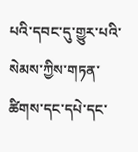པའི་དབང་དུ་གྱུར་པའི་སེམས་ཀྱིས་གཏན་ཚིགས་དང་དཔེ་དང་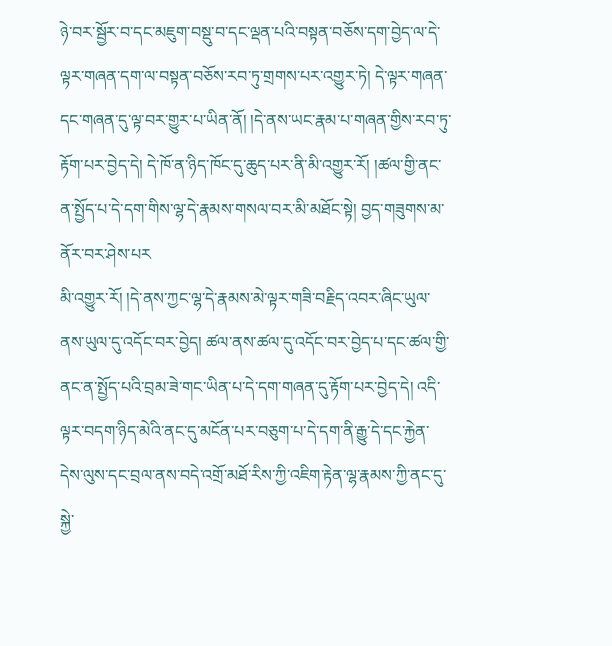ཉེ་བར་སྦྱོར་བ་དང་མཇུག་བསྡུ་བ་དང་ལྡན་པའི་བསྟན་བཅོས་དག་བྱེད་ལ་དེ་ལྟར་གཞན་དག་ལ་བསྟན་བཅོས་རབ་ཏུ་གྲགས་པར་འགྱུར་ཏེ། དེ་ལྟར་གཞན་དང་གཞན་དུ་ལྟ་བར་གྱུར་པ་ཡིན་ནོ། །དེ་ནས་ཡང་རྣམ་པ་གཞན་གྱིས་རབ་ཏུ་རྟོག་པར་བྱེད་དེ། དེ་ཁོ་ན་ཉིད་ཁོང་དུ་ཆུད་པར་ནི་མི་འགྱུར་རོ། །ཚལ་གྱི་ནང་ན་སྤྱོད་པ་དེ་དག་གིས་ལྷ་དེ་རྣམས་གསལ་བར་མི་མཐོང་སྟེ། བྱད་གཟུགས་མ་ནོར་བར་ཤེས་པར
མི་འགྱུར་རོ། །དེ་ནས་ཀྱང་ལྷ་དེ་རྣམས་མེ་ལྟར་གཟི་བརྗིད་འབར་ཞིང་ཡུལ་ནས་ཡུལ་དུ་འདོང་བར་བྱེད། ཚལ་ནས་ཚལ་དུ་འདོང་བར་བྱེད་པ་དང་ཚལ་གྱི་ནང་ན་སྤྱོད་པའི་བྲམ་ཟེ་གང་ཡིན་པ་དེ་དག་གཞན་དུ་རྟོག་པར་བྱེད་དེ། འདི་ལྟར་བདག་ཉིད་མེའི་ནང་དུ་མངོན་པར་བཅུག་པ་དེ་དག་ནི་རྒྱུ་དེ་དང་རྐྱེན་དེས་ལུས་དང་བྲལ་ནས་བདེ་འགྲོ་མཐོ་རིས་ཀྱི་འཇིག་རྟེན་ལྷ་རྣམས་ཀྱི་ནང་དུ་སྐྱེ་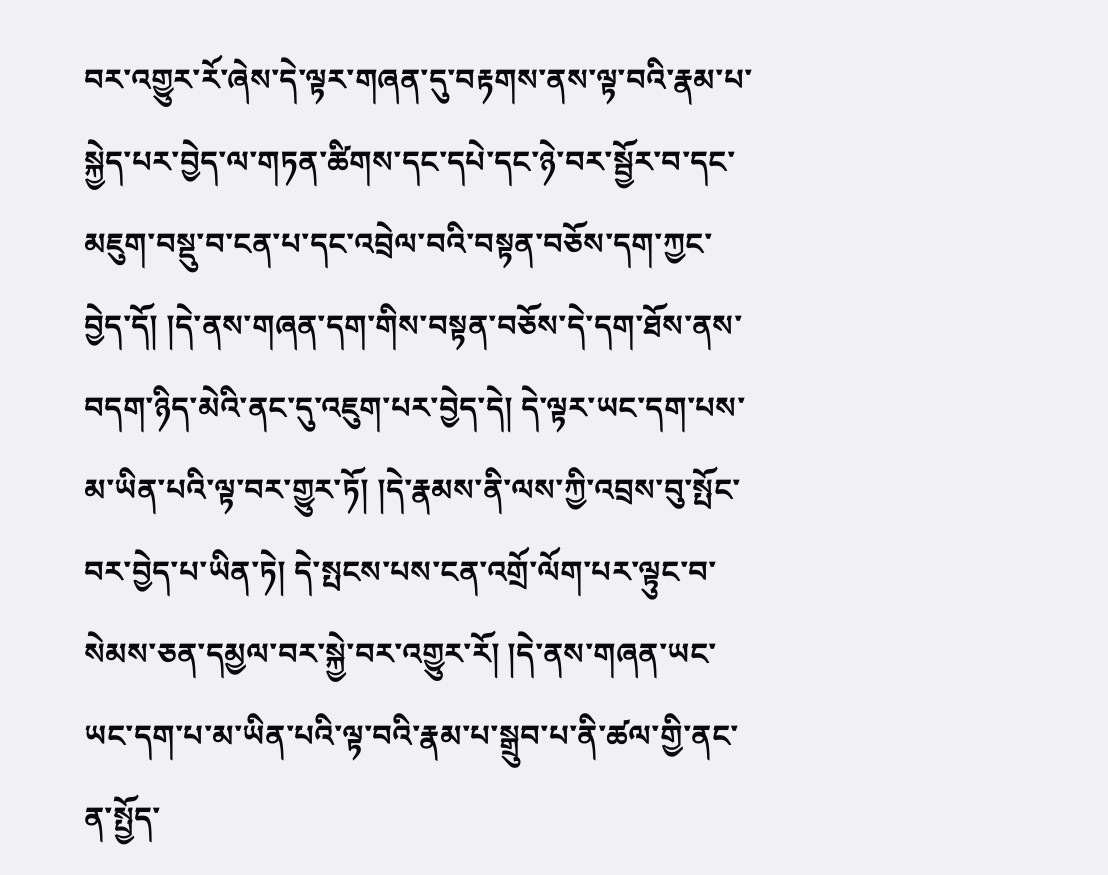བར་འགྱུར་རོ་ཞེས་དེ་ལྟར་གཞན་དུ་བརྟགས་ནས་ལྟ་བའི་རྣམ་པ་སྐྱེད་པར་བྱེད་ལ་གཏན་ཚིགས་དང་དཔེ་དང་ཉེ་བར་སྦྱོར་བ་དང་མཇུག་བསྡུ་བ་ངན་པ་དང་འབྲེལ་བའི་བསྟན་བཅོས་དག་ཀྱང་བྱེད་དོ། །དེ་ནས་གཞན་དག་གིས་བསྟན་བཅོས་དེ་དག་ཐོས་ནས་བདག་ཉིད་མེའི་ནང་དུ་འཇུག་པར་བྱེད་དེ། དེ་ལྟར་ཡང་དག་པས་མ་ཡིན་པའི་ལྟ་བར་གྱུར་ཏོ། །དེ་རྣམས་ནི་ལས་ཀྱི་འབྲས་བུ་སྤོང་བར་བྱེད་པ་ཡིན་ཏེ། དེ་སྤངས་པས་ངན་འགྲོ་ལོག་པར་ལྟུང་བ་སེམས་ཅན་དམྱལ་བར་སྐྱེ་བར་འགྱུར་རོ། །དེ་ནས་གཞན་ཡང་ཡང་དག་པ་མ་ཡིན་པའི་ལྟ་བའི་རྣམ་པ་སྒྲུབ་པ་ནི་ཚལ་གྱི་ནང་ན་སྤྱོད་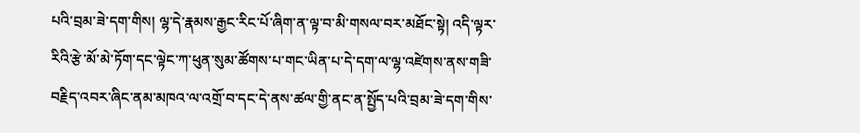པའི་བྲམ་ཟེ་དག་གིས། ལྷ་དེ་རྣམས་རྒྱང་རིང་པོ་ཞིག་ན་ལྟ་བ་མི་གསལ་བར་མཐོང་སྟེ། འདི་ལྟར་རིའི་རྩེ་མོ་མེ་ཏོག་དང་ལྟེང་ཀ་ཕུན་སུམ་ཚོགས་པ་གང་ཡིན་པ་དེ་དག་ལ་ལྷ་འཛེགས་ནས་གཟི་བརྗིད་འབར་ཞིང་ནམ་མཁའ་ལ་འགྲོ་བ་དང་དེ་ནས་ཚལ་གྱི་ནང་ན་སྤྱོད་པའི་བྲམ་ཟེ་དག་གིས་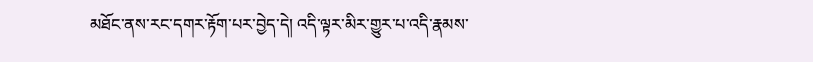མཐོང་ནས་རང་དགར་རྟོག་པར་བྱེད་དེ། འདི་ལྟར་མིར་གྱུར་པ་འདི་རྣམས་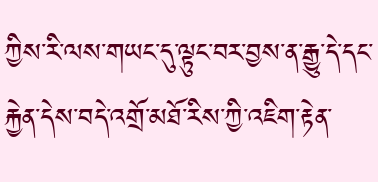ཀྱིས་རི་ལས་གཡང་དུ་ལྟུང་བར་བྱས་ན་རྒྱུ་དེ་དང་རྐྱེན་དེས་བདེ་འགྲོ་མཐོ་རིས་ཀྱི་འཇིག་རྟེན་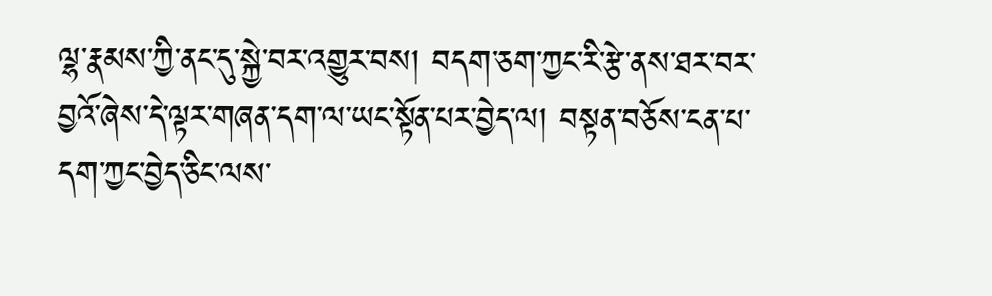ལྷ་རྣམས་ཀྱི་ནང་དུ་སྐྱེ་བར་འགྱུར་བས། བདག་ཅག་ཀྱང་རི་རྩེ་ནས་ཐར་བར་བྱའོ་ཞེས་དེ་ལྟར་གཞན་དག་ལ་ཡང་སྟོན་པར་བྱེད་ལ། བསྟན་བཅོས་ངན་པ་དག་ཀྱང་བྱེད་ཅིང་ལས་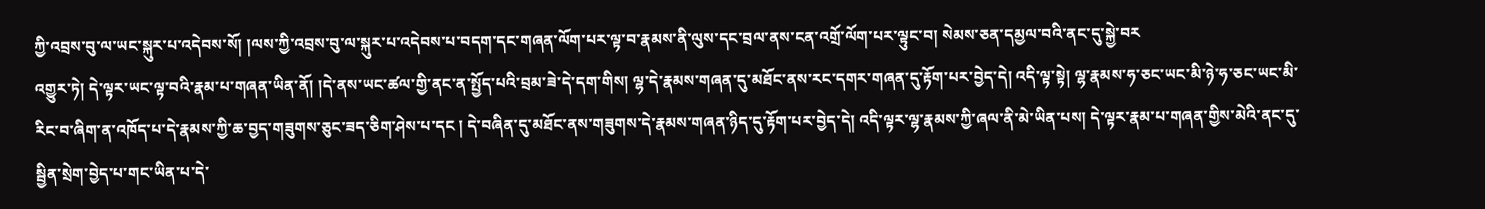ཀྱི་འབྲས་བུ་ལ་ཡང་སྐུར་པ་འདེབས་སོ། །ལས་ཀྱི་འབྲས་བུ་ལ་སྐུར་པ་འདེབས་པ་བདག་དང་གཞན་ལོག་པར་ལྟ་བ་རྣམས་ནི་ལུས་དང་བྲལ་ནས་ངན་འགྲོ་ལོག་པར་ལྟུང་བ། སེམས་ཅན་དམྱལ་བའི་ནང་དུ་སྐྱེ་བར
འགྱུར་ཏེ། དེ་ལྟར་ཡང་ལྟ་བའི་རྣམ་པ་གཞན་ཡིན་ནོ། །དེ་ནས་ཡང་ཚལ་གྱི་ནང་ན་སྤྱོད་པའི་བྲམ་ཟེ་དེ་དག་གིས། ལྷ་དེ་རྣམས་གཞན་དུ་མཐོང་ནས་རང་དགར་གཞན་དུ་རྟོག་པར་བྱེད་དེ། འདི་ལྟ་སྟེ། ལྷ་རྣམས་ཧ་ཅང་ཡང་མི་ཉེ་ཧ་ཅང་ཡང་མི་རིང་བ་ཞིག་ན་འཁོད་པ་དེ་རྣམས་ཀྱི་ཆ་བྱད་གཟུགས་ཅུང་ཟད་ཅིག་ཤེས་པ་དང ། དེ་བཞིན་དུ་མཐོང་ནས་གཟུགས་དེ་རྣམས་གཞན་ཉིད་དུ་རྟོག་པར་བྱེད་དེ། འདི་ལྟར་ལྷ་རྣམས་ཀྱི་ཞལ་ནི་མེ་ཡིན་པས། དེ་ལྟར་རྣམ་པ་གཞན་གྱིས་མེའི་ནང་དུ་སྦྱིན་སྲེག་བྱེད་པ་གང་ཡིན་པ་དེ་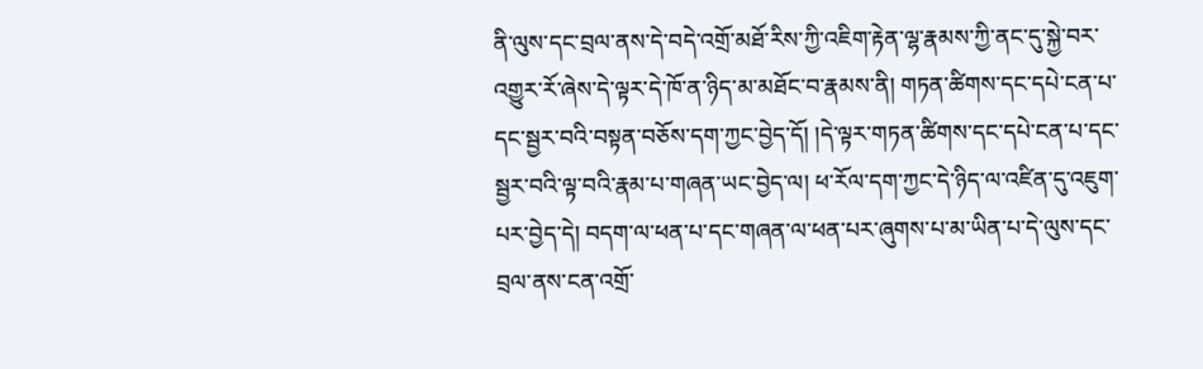ནི་ལུས་དང་བྲལ་ནས་དེ་བདེ་འགྲོ་མཐོ་རིས་ཀྱི་འཇིག་རྟེན་ལྷ་རྣམས་ཀྱི་ནང་དུ་སྐྱེ་བར་འགྱུར་རོ་ཞེས་དེ་ལྟར་དེ་ཁོ་ན་ཉིད་མ་མཐོང་བ་རྣམས་ནི། གཏན་ཚིགས་དང་དཔེ་ངན་པ་དང་སྦྱར་བའི་བསྟན་བཅོས་དག་ཀྱང་བྱེད་དོ། །དེ་ལྟར་གཏན་ཚིགས་དང་དཔེ་ངན་པ་དང་སྦྱར་བའི་ལྟ་བའི་རྣམ་པ་གཞན་ཡང་བྱེད་ལ། ཕ་རོལ་དག་ཀྱང་དེ་ཉིད་ལ་འཛིན་དུ་འཇུག་པར་བྱེད་དེ། བདག་ལ་ཕན་པ་དང་གཞན་ལ་ཕན་པར་ཞུགས་པ་མ་ཡིན་པ་དེ་ལུས་དང་བྲལ་ནས་ངན་འགྲོ་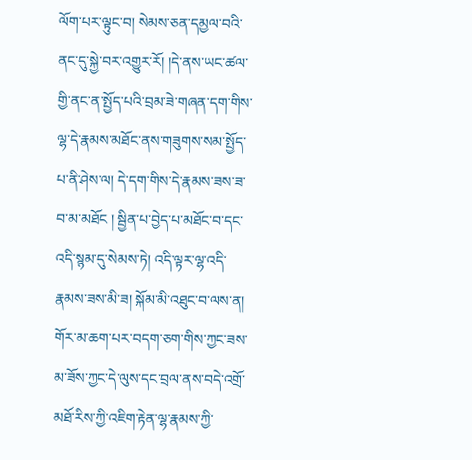ལོག་པར་ལྟུང་བ། སེམས་ཅན་དམྱལ་བའི་ནང་དུ་སྐྱེ་བར་འགྱུར་རོ། །དེ་ནས་ཡང་ཚལ་གྱི་ནང་ན་སྤྱོད་པའི་བྲམ་ཟེ་གཞན་དག་གིས་ལྷ་དེ་རྣམས་མཐོང་ནས་གཟུགས་སམ་སྤྱོད་པ་ནི་ཤེས་ལ། དེ་དག་གིས་དེ་རྣམས་ཟས་ཟ་བ་མ་མཐོང ། སྦྱིན་པ་བྱེད་པ་མཐོང་བ་དང་འདི་སྙམ་དུ་སེམས་ཏེ། འདི་ལྟར་ལྷ་འདི་རྣམས་ཟས་མི་ཟ། སྐོམ་མི་འཐུང་བ་ལས་ན། གོར་མ་ཆག་པར་བདག་ཅག་གིས་ཀྱང་ཟས་མ་ཟོས་ཀྱང་དེ་ལུས་དང་བྲལ་ནས་བདེ་འགྲོ་མཐོ་རིས་ཀྱི་འཇིག་རྟེན་ལྷ་རྣམས་ཀྱི་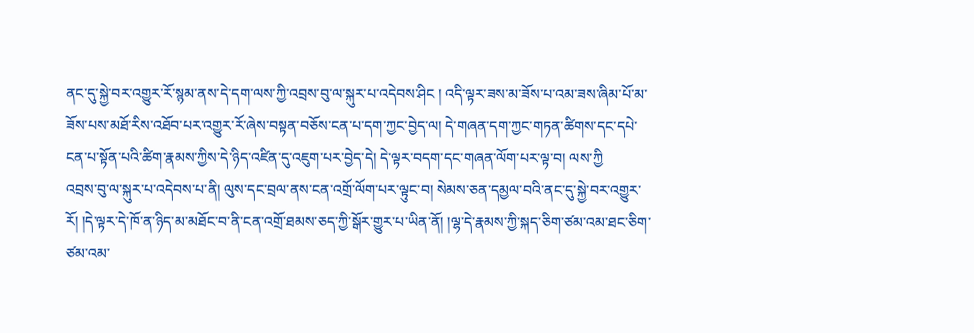ནང་དུ་སྐྱེ་བར་འགྱུར་རོ་སྙམ་ནས་དེ་དག་ལས་ཀྱི་འབྲས་བུ་ལ་སྐུར་པ་འདེབས་ཤིང ། འདི་ལྟར་ཟས་མ་ཟོས་པ་འམ་ཟས་ཞིམ་པོ་མ་ཟོས་པས་མཐོ་རིས་འཐོབ་པར་འགྱུར་རོ་ཞེས་བསྟན་བཅོས་ངན་པ་དག་ཀྱང་བྱེད་ལ། དེ་གཞན་དག་ཀྱང་གཏན་ཚིགས་དང་དཔེ་ངན་པ་སྟོན་པའི་ཚིག་རྣམས་ཀྱིས་དེ་ཉིད་འཛིན་དུ་འཇུག་པར་བྱེད་དེ། དེ་ལྟར་བདག་དང་གཞན་ལོག་པར་ལྟ་བ། ལས་ཀྱི
འབྲས་བུ་ལ་སྐུར་པ་འདེབས་པ་ནི། ལུས་དང་བྲལ་ནས་ངན་འགྲོ་ལོག་པར་ལྟུང་བ། སེམས་ཅན་དམྱལ་བའི་ནང་དུ་སྐྱེ་བར་འགྱུར་རོ། །དེ་ལྟར་དེ་ཁོ་ན་ཉིད་མ་མཐོང་བ་ནི་ངན་འགྲོ་ཐམས་ཅད་ཀྱི་སྒོར་གྱུར་པ་ཡིན་ནོ། །ལྷ་དེ་རྣམས་ཀྱི་སྐད་ཅིག་ཙམ་འམ་ཐང་ཅིག་ཙམ་འམ་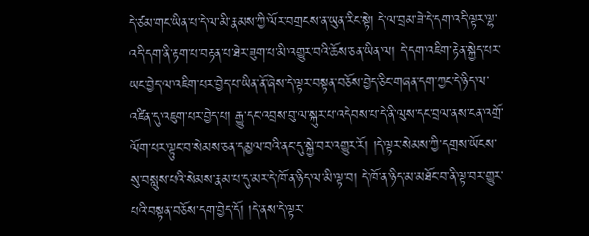དེ་ཙམ་གང་ཡིན་པ་དེ་ལ་མི་རྣམས་ཀྱི་ལོར་བགྲངས་ན་ཡུན་རིང་སྟེ། དེ་ལ་བྲམ་ཟེ་དེ་དག་འདི་ལྟར་ལྷ་འདི་དག་ནི་རྟག་པ་བརྟན་པ་ཐེར་ཟུག་པ་མི་འགྱུར་བའི་ཆོས་ཅན་ཡིན་ལ། དེ་དག་འཇིག་རྟེན་སྐྱེད་པར་ཡང་བྱེད་ལ་འཇིག་པར་བྱེད་པ་ཡིན་ནོ་ཞེས་དེ་ལྟར་བསྟན་བཅོས་བྱེད་ཅིང་གཞན་དག་ཀྱང་དེ་ཉིད་ལ་འཛིན་དུ་འཇུག་པར་བྱེད་པ། རྒྱུ་དང་འབྲས་བུ་ལ་སྐུར་པ་འདེབས་པ་དེ་ནི་ལུས་དང་བྲལ་ནས་ངན་འགྲོ་ལོག་པར་ལྟུང་བ་སེམས་ཅན་དམྱལ་བའི་ནང་དུ་སྐྱེ་བར་འགྱུར་རོ། །དེ་ལྟར་སེམས་ཀྱི་དགྲས་ཡོངས་སུ་བསླུས་པའི་སེམས་རྣམ་པ་དུ་མར་དེ་ཁོ་ན་ཉིད་ལ་མི་ལྟ་བ། དེ་ཁོ་ན་ཉིད་མ་མཐོང་བ་ནི་ལྟ་བར་གྱུར་པའི་བསྟན་བཅོས་དག་བྱེད་དོ། །དེ་ནས་དེ་ལྟར་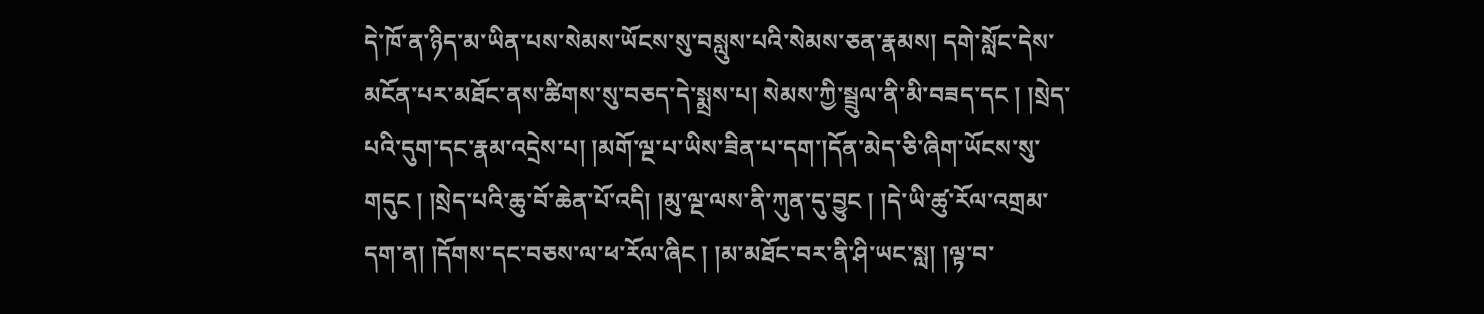དེ་ཁོ་ན་ཉིད་མ་ཡིན་པས་སེམས་ཡོངས་སུ་བསླུས་པའི་སེམས་ཅན་རྣམས། དགེ་སློང་དེས་མངོན་པར་མཐོང་ནས་ཚིགས་སུ་བཅད་དེ་སྨྲས་པ། སེམས་ཀྱི་སྦྲུལ་ནི་མི་བཟད་དང ། །སྲེད་པའི་དུག་དང་རྣམ་འདྲེས་པ། །མགོ་ལྔ་པ་ཡིས་ཟིན་པ་དག་།དོན་མེད་ཅི་ཞིག་ཡོངས་སུ་གདུང ། །སྲེད་པའི་ཆུ་བོ་ཆེན་པོ་འདི། །མུ་ལྔ་ལས་ནི་ཀུན་དུ་བྱུང ། །དེ་ཡི་ཚུ་རོལ་འགྲམ་དག་ན། །དོགས་དང་བཅས་ལ་ཕ་རོལ་ཞིང ། །མ་མཐོང་བར་ནི་ཤི་ཡང་སླ། །ལྟ་བ་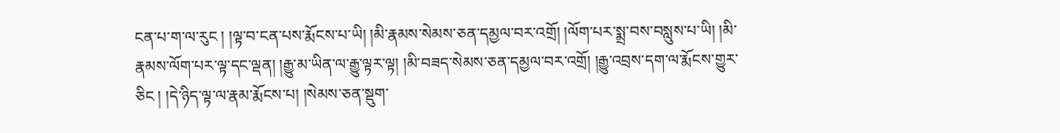ངན་པ་ག་ལ་རུང ། །ལྟ་བ་ངན་པས་རྨོངས་པ་ཡི། །མི་རྣམས་སེམས་ཅན་དམྱལ་བར་འགྲོ། །ལོག་པར་སྨྲ་བས་བསླུས་པ་ཡི། །མི་རྣམས་ལོག་པར་ལྟ་དང་ལྡན། །རྒྱུ་མ་ཡིན་ལ་རྒྱུ་ལྟར་ལྟ། །མི་བཟད་སེམས་ཅན་དམྱལ་བར་འགྲོ། །རྒྱུ་འབྲས་དག་ལ་རྨོངས་གྱུར་ཅིང ། །དེ་ཉིད་ལྟ་ལ་རྣམ་རྨོངས་པ། །སེམས་ཅན་སྡུག་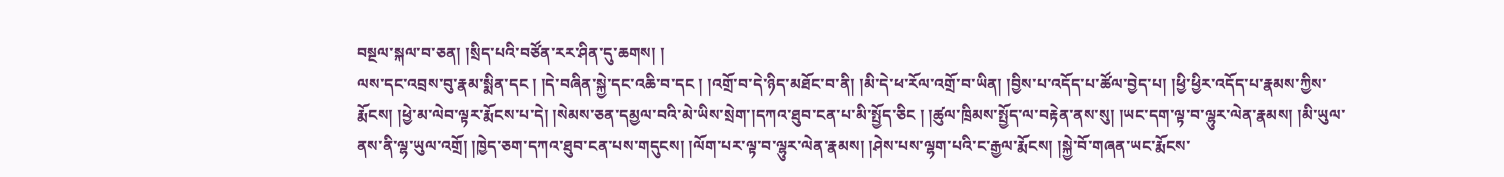བསྔལ་སྐལ་བ་ཅན། །སྲིད་པའི་བཙོན་རར་ཤིན་དུ་ཆགས། །
ལས་དང་འབྲས་བུ་རྣམ་སྨིན་དང ། །དེ་བཞིན་སྐྱེ་དང་འཆི་བ་དང ། །འགྲོ་བ་དེ་ཉིད་མཐོང་བ་ནི། །མི་དེ་ཕ་རོལ་འགྲོ་བ་ཡིན། །བྱིས་པ་འདོད་པ་ཚོལ་བྱེད་པ། །ཕྱི་ཕྱིར་འདོད་པ་རྣམས་ཀྱིས་རྨོངས། །ཕྱེ་མ་ལེབ་ལྟར་རྨོངས་པ་དེ། །སེམས་ཅན་དམྱལ་བའི་མེ་ཡིས་སྲེག་།དཀའ་ཐུབ་ངན་པ་མི་སྤྱོད་ཅིང ། །ཚུལ་ཁྲིམས་སྤྱོད་ལ་བརྟེན་ནས་སུ། །ཡང་དག་ལྟ་བ་ལྷུར་ལེན་རྣམས། །མི་ཡུལ་ནས་ནི་ལྷ་ཡུལ་འགྲོ། །ཁྱེད་ཅག་དཀའ་ཐུབ་ངན་པས་གདུངས། །ལོག་པར་ལྟ་བ་ལྷུར་ལེན་རྣམས། །ཤེས་པས་ལྷག་པའི་ང་རྒྱལ་རྨོངས། །སྐྱེ་བོ་གཞན་ཡང་རྨོངས་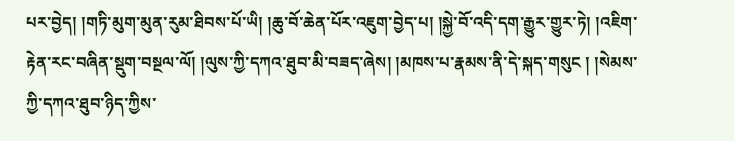པར་བྱེད། །གཏི་མུག་མུན་རུམ་ཐིབས་པོ་ཡི། །ཆུ་བོ་ཆེན་པོར་འཇུག་བྱེད་པ། །སྐྱེ་བོ་འདི་དག་རྒྱུར་གྱུར་ཏེ། །འཇིག་རྟེན་རང་བཞིན་སྡུག་བསྔལ་ལོ། །ལུས་ཀྱི་དཀའ་ཐུབ་མི་བཟད་ཞེས། །མཁས་པ་རྣམས་ནི་དེ་སྐད་གསུང ། །སེམས་ཀྱི་དཀའ་ཐུབ་ཉིད་ཀྱིས་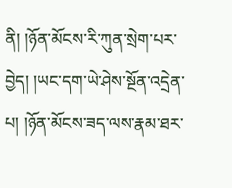ནི། །ཉོན་མོངས་རི་ཀུན་སྲེག་པར་བྱེད། །ཡང་དག་ཡེ་ཤེས་སྔོན་འདྲེན་པ། །ཉོན་མོངས་ཟད་ལས་རྣམ་ཐར་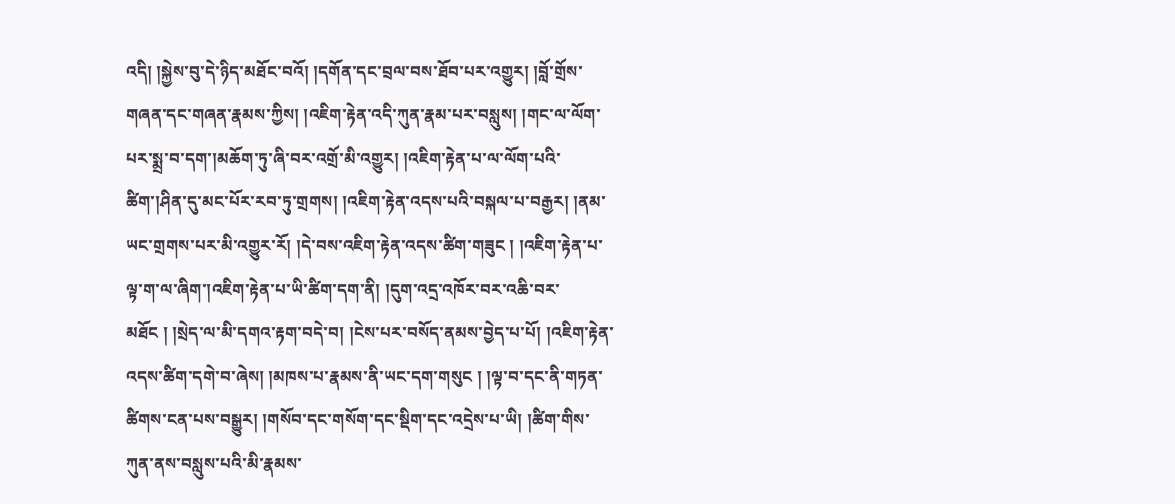འདི། །སྐྱེས་བུ་དེ་ཉིད་མཐོང་བའོ། །དགོན་དང་བྲལ་བས་ཐོབ་པར་འགྱུར། །བློ་གྲོས་གཞན་དང་གཞན་རྣམས་ཀྱིས། །འཇིག་རྟེན་འདི་ཀུན་རྣམ་པར་བསླུས། །གང་ལ་ལོག་པར་སྨྲ་བ་དག་།མཆོག་ཏུ་ཞི་བར་འགྲོ་མི་འགྱུར། །འཇིག་རྟེན་པ་ལ་ལོག་པའི་ཚིག་།ཤིན་དུ་མང་པོར་རབ་ཏུ་གྲགས། །འཇིག་རྟེན་འདས་པའི་བསྐལ་པ་བརྒྱར། །ནམ་ཡང་གྲགས་པར་མི་འགྱུར་རོ། །དེ་བས་འཇིག་རྟེན་འདས་ཚིག་གཟུང ། །འཇིག་རྟེན་པ་ལྟ་ག་ལ་ཞིག་།འཇིག་རྟེན་པ་ཡི་ཚིག་དག་ནི། །དུག་འདྲ་འཁོར་བར་འཆི་བར་མཐོང ། །སྲེད་ལ་མི་དགའ་རྟག་བདེ་བ། །ངེས་པར་བསོད་ནམས་བྱེད་པ་པོ། །འཇིག་རྟེན་འདས་ཚིག་དགེ་བ་ཞེས། །མཁས་པ་རྣམས་ནི་ཡང་དག་གསུང ། །ལྟ་བ་དང་ནི་གཏན་ཚིགས་ངན་པས་བསྒྱུར། །གསོབ་དང་གསོག་དང་སྡིག་དང་འདྲེས་པ་ཡི། །ཚིག་གིས་ཀུན་ནས་བསླུས་པའི་མི་རྣམས་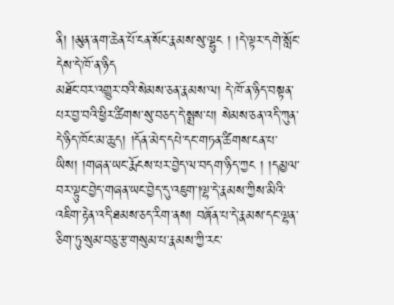ནི། །མུན་ནག་ཆེན་པོ་ངན་སོང་རྣམས་སུ་ལྷུང ། །དེ་ལྟར་དགེ་སློང་དེས་དེ་ཁོ་ན་ཉིད
མཐོང་བར་འགྱུར་བའི་སེམས་ཅན་རྣམས་ལ། དེ་ཁོ་ན་ཉིད་བསྟན་པར་བྱ་བའི་ཕྱིར་ཚིགས་སུ་བཅད་དེ་སྨྲས་པ། སེམས་ཅན་འདི་ཀུན་དེ་ཉིད་ཁོང་མ་ཆུད། །དོན་མེད་དཔེ་དང་གཏན་ཚིགས་ངན་པ་ཡིས། །གཞན་ཡང་རྨོངས་པར་བྱེད་ལ་བདག་ཉིད་ཀྱང ། །དམྱལ་བར་ལྟུང་བྱེད་གཞན་ཡང་བྱེད་དུ་འཇུག་།ལྷ་དེ་རྣམས་ཀྱིས་མིའི་འཇིག་རྟེན་འདི་ཐམས་ཅད་རིག་ནས། བཞོན་པ་དེ་རྣམས་དང་ལྷན་ཅིག་ཏུ་སུམ་བཅུ་རྩ་གསུམ་པ་རྣམས་ཀྱི་རང་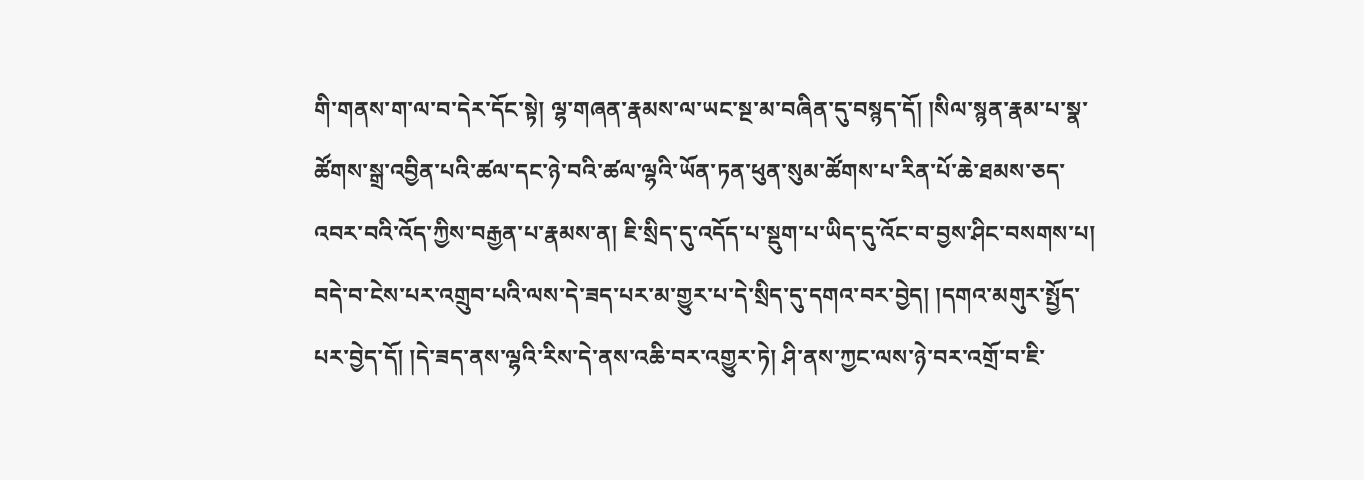གི་གནས་ག་ལ་བ་དེར་དོང་སྟེ། ལྷ་གཞན་རྣམས་ལ་ཡང་སྔ་མ་བཞིན་དུ་བསྙད་དོ། །སིལ་སྙན་རྣམ་པ་སྣ་ཚོགས་སྒྲ་འབྱིན་པའི་ཚལ་དང་ཉེ་བའི་ཚལ་ལྷའི་ཡོན་ཏན་ཕུན་སུམ་ཚོགས་པ་རིན་པོ་ཆེ་ཐམས་ཅད་འབར་བའི་འོད་ཀྱིས་བརྒྱན་པ་རྣམས་ན། ཇི་སྲིད་དུ་འདོད་པ་སྡུག་པ་ཡིད་དུ་འོང་བ་བྱས་ཤིང་བསགས་པ། བདེ་བ་ངེས་པར་འགྲུབ་པའི་ལས་དེ་ཟད་པར་མ་གྱུར་པ་དེ་སྲིད་དུ་དགའ་བར་བྱེད། །དགའ་མགུར་སྤྱོད་པར་བྱེད་དོ། །དེ་ཟད་ནས་ལྷའི་རིས་དེ་ནས་འཆི་བར་འགྱུར་ཏེ། ཤི་ནས་ཀྱང་ལས་ཉེ་བར་འགྲོ་བ་ཇི་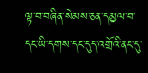ལྟ་བ་བཞིན་སེམས་ཅན་དམྱལ་བ་དང་ཡི་དགས་དང་དུད་འགྲོའི་ནང་དུ་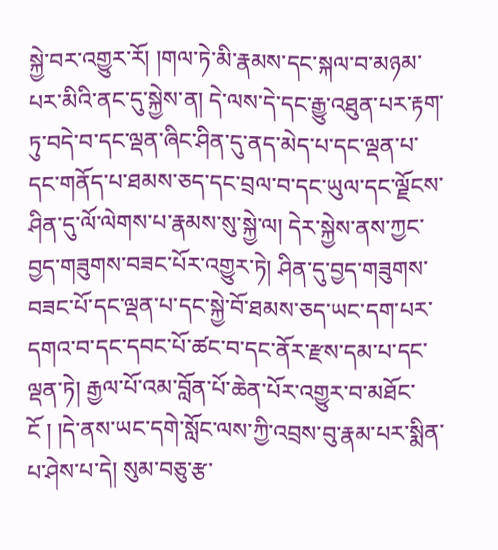སྐྱེ་བར་འགྱུར་རོ། །གལ་ཏེ་མི་རྣམས་དང་སྐལ་བ་མཉམ་པར་མིའི་ནང་དུ་སྐྱེས་ན། དེ་ལས་དེ་དང་རྒྱུ་འཐུན་པར་རྟག་ཏུ་བདེ་བ་དང་ལྡན་ཞིང་ཤིན་དུ་ནད་མེད་པ་དང་ལྡན་པ་དང་གནོད་པ་ཐམས་ཅད་དང་བྲལ་བ་དང་ཡུལ་དང་ལྗོངས་ཤིན་དུ་ལོ་ལེགས་པ་རྣམས་སུ་སྐྱེ་ལ། དེར་སྐྱེས་ནས་ཀྱང་བྱད་གཟུགས་བཟང་པོར་འགྱུར་ཏེ། ཤིན་དུ་བྱད་གཟུགས་བཟང་པོ་དང་ལྡན་པ་དང་སྐྱེ་བོ་ཐམས་ཅད་ཡང་དག་པར་དགའ་བ་དང་དབང་པོ་ཚང་བ་དང་ནོར་རྫས་དམ་པ་དང་ལྡན་ཏེ། རྒྱལ་པོ་འམ་བློན་པོ་ཆེན་པོར་འགྱུར་བ་མཐོང་ངོ ། །དེ་ནས་ཡང་དགེ་སློང་ལས་ཀྱི་འབྲས་བུ་རྣམ་པར་སྨིན་པ་ཤེས་པ་དེ། སུམ་བཅུ་རྩ་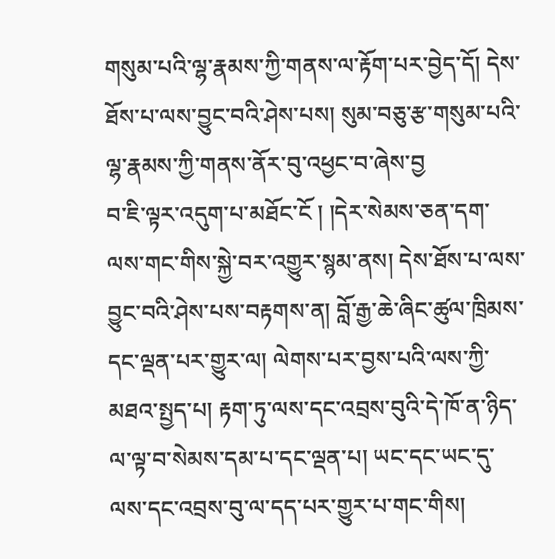གསུམ་པའི་ལྷ་རྣམས་ཀྱི་གནས་ལ་རྟོག་པར་བྱེད་དོ། དེས་ཐོས་པ་ལས་བྱུང་བའི་ཤེས་པས། སུམ་བཅུ་རྩ་གསུམ་པའི་ལྷ་རྣམས་ཀྱི་གནས་ནོར་བུ་འཕྱང་བ་ཞེས་བྱ
བ་ཇི་ལྟར་འདུག་པ་མཐོང་ངོ ། །དེར་སེམས་ཅན་དག་ལས་གང་གིས་སྐྱེ་བར་འགྱུར་སྙམ་ནས། དེས་ཐོས་པ་ལས་བྱུང་བའི་ཤེས་པས་བརྟགས་ན། བློ་རྒྱ་ཆེ་ཞིང་ཚུལ་ཁྲིམས་དང་ལྡན་པར་གྱུར་ལ། ལེགས་པར་བྱས་པའི་ལས་ཀྱི་མཐའ་སྤྱད་པ། རྟག་ཏུ་ལས་དང་འབྲས་བུའི་དེ་ཁོ་ན་ཉིད་ལ་ལྟ་བ་སེམས་དམ་པ་དང་ལྡན་པ། ཡང་དང་ཡང་དུ་ལས་དང་འབྲས་བུ་ལ་དད་པར་གྱུར་པ་གང་གིས།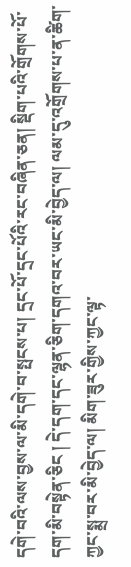དགེ་བའི་ལས་བྱས་ལ་མི་དགེ་བ་སྤངས་པ། དྲང་པོ་དྲང་པོའི་རང་བཞིན་ཅན། སྡིག་པའི་གྲོགས་པོ་དག་མི་བསྟེན་ཅིང ། དེ་དག་དང་ལྷན་ཅིག་དགའ་བར་ཡང་མི་བྱེད་ལ། ལམ་དུ་འགྲོགས་པ་ན་ཚིག་ཀྱང་སྨྲ་བར་མི་བྱེད་ལ། མིག་ཟུར་གྱིས་ཀྱང་ལྟ་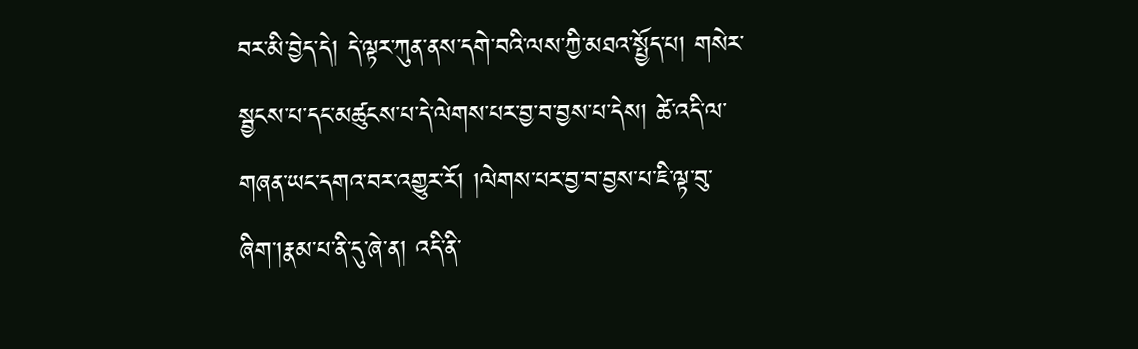བར་མི་བྱེད་དེ། དེ་ལྟར་ཀུན་ནས་དགེ་བའི་ལས་ཀྱི་མཐའ་སྤྱོད་པ། གསེར་སྦྱངས་པ་དང་མཚུངས་པ་དེ་ལེགས་པར་བྱ་བ་བྱས་པ་དེས། ཚེ་འདི་ལ་གཞན་ཡང་དགའ་བར་འགྱུར་རོ། །ལེགས་པར་བྱ་བ་བྱས་པ་ཇི་ལྟ་བུ་ཞིག་།རྣམ་པ་ནི་དུ་ཞེ་ན། འདི་ནི་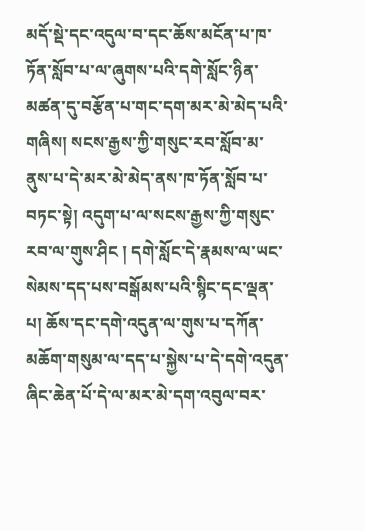མདོ་སྡེ་དང་འདུལ་བ་དང་ཆོས་མངོན་པ་ཁ་ཏོན་སློབ་པ་ལ་ཞུགས་པའི་དགེ་སློང་ཉིན་མཚན་དུ་བརྩོན་པ་གང་དག་མར་མེ་མེད་པའི་གཞིས། སངས་རྒྱས་ཀྱི་གསུང་རབ་སློབ་མ་ནུས་པ་དེ་མར་མེ་མེད་ནས་ཁ་ཏོན་སློབ་པ་བཏང་སྟེ། འདུག་པ་ལ་སངས་རྒྱས་ཀྱི་གསུང་རབ་ལ་གུས་ཤིང ། དགེ་སློང་དེ་རྣམས་ལ་ཡང་སེམས་དད་པས་བསྒོམས་པའི་སྙིང་དང་ལྡན་པ། ཆོས་དང་དགེ་འདུན་ལ་གུས་པ་དཀོན་མཆོག་གསུམ་ལ་དད་པ་སྐྱེས་པ་དེ་དགེ་འདུན་ཞིང་ཆེན་པོ་དེ་ལ་མར་མེ་དག་འབུལ་བར་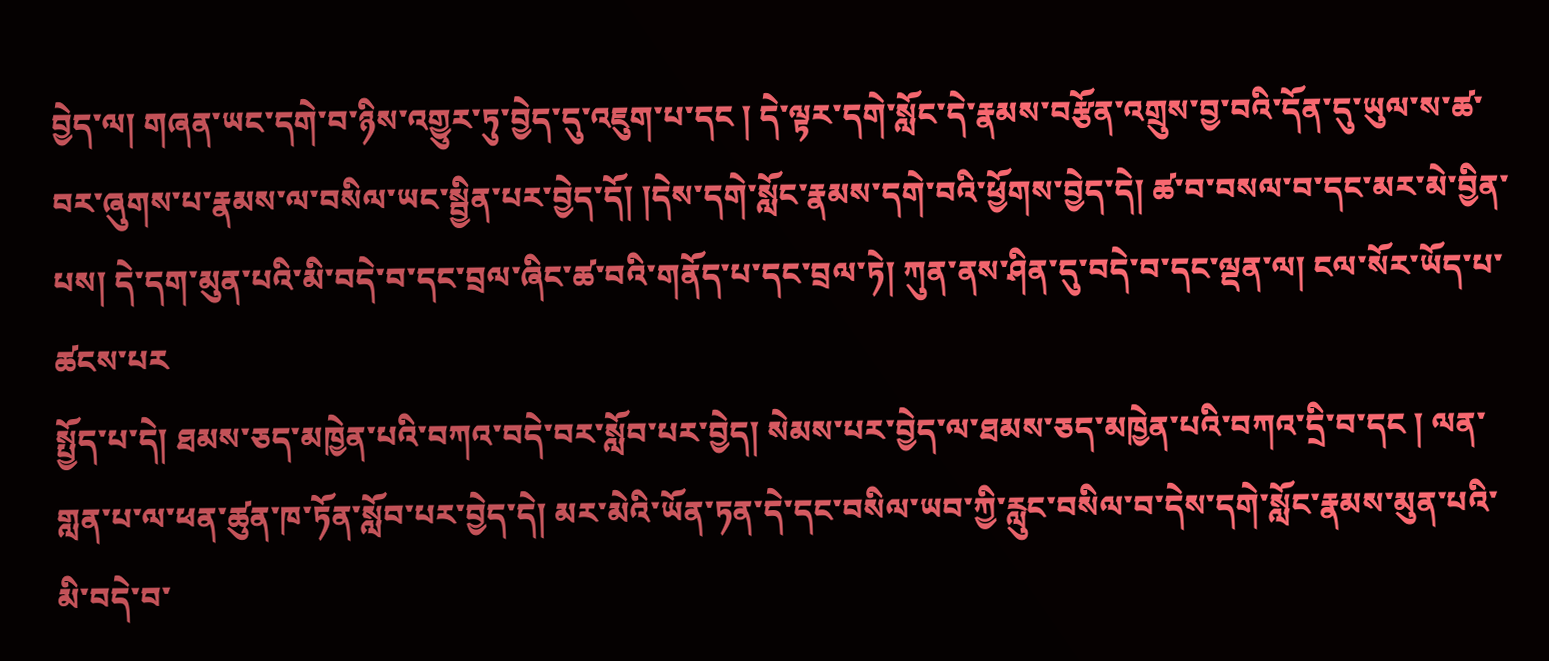བྱེད་ལ། གཞན་ཡང་དགེ་བ་ཉིས་འགྱུར་ཏུ་བྱེད་དུ་འཇུག་པ་དང ། དེ་ལྟར་དགེ་སློང་དེ་རྣམས་བརྩོན་འགྲུས་བྱ་བའི་དོན་དུ་ཡུལ་ས་ཚ་བར་ཞུགས་པ་རྣམས་ལ་བསིལ་ཡང་སྦྱིན་པར་བྱེད་དོ། །དེས་དགེ་སློང་རྣམས་དགེ་བའི་ཕྱོགས་བྱེད་དེ། ཚ་བ་བསལ་བ་དང་མར་མེ་བྱིན་པས། དེ་དག་མུན་པའི་མི་བདེ་བ་དང་བྲལ་ཞིང་ཚ་བའི་གནོད་པ་དང་བྲལ་ཏེ། ཀུན་ནས་ཤིན་དུ་བདེ་བ་དང་ལྡན་ལ། ངལ་སོར་ཡོད་པ་ཚངས་པར
སྤྱོད་པ་དེ། ཐམས་ཅད་མཁྱེན་པའི་བཀའ་བདེ་བར་སློབ་པར་བྱེད། སེམས་པར་བྱེད་ལ་ཐམས་ཅད་མཁྱེན་པའི་བཀའ་དྲི་བ་དང ། ལན་གླན་པ་ལ་ཕན་ཚུན་ཁ་ཏོན་སློབ་པར་བྱེད་དེ། མར་མེའི་ཡོན་ཏན་དེ་དང་བསིལ་ཡབ་ཀྱི་རླུང་བསིལ་བ་དེས་དགེ་སློང་རྣམས་མུན་པའི་མི་བདེ་བ་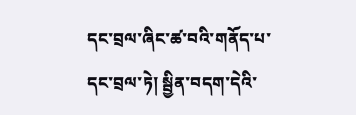དང་བྲལ་ཞིང་ཚ་བའི་གནོད་པ་དང་བྲལ་ཏེ། སྦྱིན་བདག་དེའི་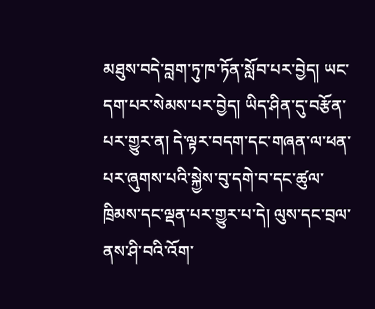མཐུས་བདེ་བླག་ཏུ་ཁ་ཏོན་སློབ་པར་བྱེད། ཡང་དག་པར་སེམས་པར་བྱེད། ཡིད་ཤིན་དུ་བརྩོན་པར་གྱུར་ན། དེ་ལྟར་བདག་དང་གཞན་ལ་ཕན་པར་ཞུགས་པའི་སྐྱེས་བུ་དགེ་བ་དང་ཚུལ་ཁྲིམས་དང་ལྡན་པར་གྱུར་པ་དེ། ལུས་དང་བྲལ་ནས་ཤི་བའི་འོག་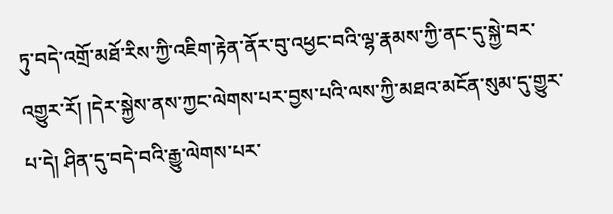ཏུ་བདེ་འགྲོ་མཐོ་རིས་ཀྱི་འཇིག་རྟེན་ནོར་བུ་འཕྱང་བའི་ལྷ་རྣམས་ཀྱི་ནང་དུ་སྐྱེ་བར་འགྱུར་རོ། །དེར་སྐྱེས་ནས་ཀྱང་ལེགས་པར་བྱས་པའི་ལས་ཀྱི་མཐའ་མངོན་སུམ་དུ་གྱུར་པ་དེ། ཤིན་དུ་བདེ་བའི་རྒྱུ་ལེགས་པར་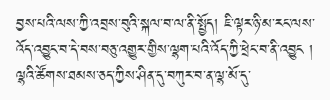བྱས་པའི་ལས་ཀྱི་འབྲས་བུའི་སྐལ་བ་ལ་ནི་སྤྱོད། ཇི་ལྟར་ཉི་མ་རང་ལས་འོད་འབྱུང་བ་དེ་བས་བཅུ་འགྱུར་གྱིས་ལྷག་པའི་འོད་ཀྱི་ཕྲེང་བ་ནི་འབྱུང ། ལྷའི་ཚོགས་ཐམས་ཅད་ཀྱིས་ཤིན་དུ་བཀུར་བ་ན་ལྷ་མོ་དུ་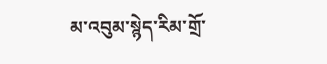མ་འབུམ་སྙེད་རིམ་གྲོ་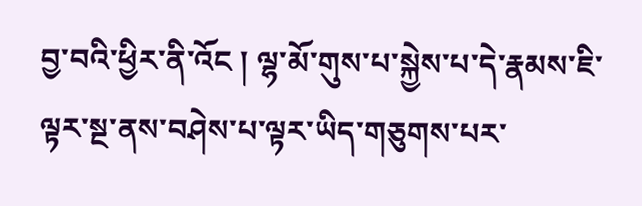བྱ་བའི་ཕྱིར་ནི་འོང ། ལྷ་མོ་གུས་པ་སྐྱེས་པ་དེ་རྣམས་ཇི་ལྟར་སྔ་ནས་བཤེས་པ་ལྟར་ཡིད་གཅུགས་པར་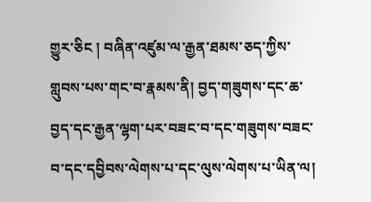གྱུར་ཅིང ། བཞིན་འཛུམ་ལ་རྒྱན་ཐམས་ཅད་ཀྱིས་གླུབས་པས་གང་བ་རྣམས་ནི། བྱད་གཟུགས་དང་ཆ་བྱད་དང་རྒྱན་ལྷག་པར་བཟང་བ་དང་གཟུགས་བཟང་བ་དང་དབྱིབས་ལེགས་པ་དང་ལུས་ལེགས་པ་ཡིན་ལ།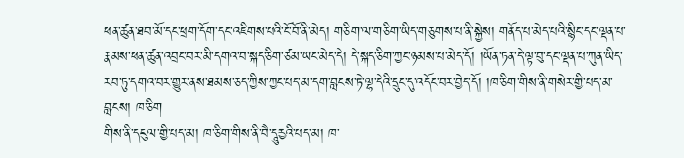ཕན་ཚུན་ཐབ་མོ་དང་ཕྲག་དོག་དང་འཇིགས་པའི་ངོ་བོ་ནི་མེད། གཅིག་ལ་གཅིག་ཡིད་གཅུགས་པ་ནི་སྐྱེས། གནོད་པ་མེད་པའི་སྙིང་དང་ལྡན་པ་རྣམས་ཕན་ཚུན་འབྲང་བར་མི་དགའ་བ་སྐད་ཅིག་ཙམ་ཡང་མེད་དེ། དེ་སྐད་ཅིག་ཀྱང་ཉམས་པ་མེད་དོ། །ཡོན་ཏན་དེ་ལྟ་བུ་དང་ལྡན་པ་ཀུན་ཡིད་རབ་ཏུ་དགའ་བར་གྱུར་ནས་ཐམས་ཅད་ཀྱིས་ཀྱང་པད་མ་དག་བླངས་ཏེ་ལྷ་དེའི་དྲུང་དུ་འདོང་བར་བྱེད་དོ། །ཁ་ཅིག་གིས་ནི་གསེར་གྱི་པད་མ་བླངས། ཁ་ཅིག
གིས་ནི་དངུལ་གྱི་པད་མ། ཁ་ཅིག་གིས་ནི་བཻ་དཱུརྱའི་པད་མ། ཁ་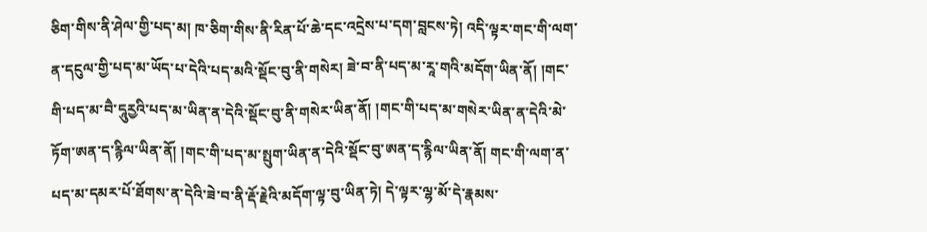ཅིག་གིས་ནི་ཤེལ་གྱི་པད་མ། ཁ་ཅིག་གིས་ནི་རིན་པོ་ཆེ་དང་འདྲེས་པ་དག་བླངས་ཏེ། འདི་ལྟར་གང་གི་ལག་ན་དངུལ་གྱི་པད་མ་ཡོད་པ་དེའི་པད་མའི་སྡོང་བུ་ནི་གསེར། ཟེ་བ་ནི་པད་མ་རཱ་གའི་མདོག་ཡིན་ནོ། །གང་གི་པད་མ་བཻ་དཱུརྱའི་པད་མ་ཡིན་ན་དེའི་སྡོང་བུ་ནི་གསེར་ཡིན་ནོ། །གང་གི་པད་མ་གསེར་ཡིན་ན་དེའི་མེ་ཏོག་ཨན་ད་རྙིལ་ཡིན་ནོ། །གང་གི་པད་མ་སྤུག་ཡིན་ན་དེའི་སྡོང་བུ་ཨན་ད་རྙིལ་ཡིན་ནོ། གང་གི་ལག་ན་པད་མ་དམར་པོ་ཐོགས་ན་དེའི་ཟེ་བ་ནི་རྡོ་རྗེའི་མདོག་ལྟ་བུ་ཡིན་ཏེ། དེ་ལྟར་ལྷ་མོ་དེ་རྣམས་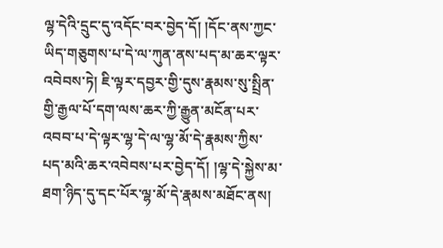ལྷ་དེའི་དྲུང་དུ་འདོང་བར་བྱེད་དོ། །དོང་ནས་ཀྱང་ཡིད་གཅུགས་པ་དེ་ལ་ཀུན་ནས་པད་མ་ཆར་ལྟར་འབེབས་ཏེ། ཇི་ལྟར་དབྱར་གྱི་དུས་རྣམས་སུ་སྤྲིན་གྱི་རྒྱལ་པོ་དག་ལས་ཆར་ཀྱི་རྒྱུན་མངོན་པར་འབབ་པ་དེ་ལྟར་ལྷ་དེ་ལ་ལྷ་མོ་དེ་རྣམས་ཀྱིས་པད་མའི་ཆར་འབེབས་པར་བྱེད་དོ། །ལྷ་དེ་སྐྱེས་མ་ཐག་ཉིད་དུ་དང་པོར་ལྷ་མོ་དེ་རྣམས་མཐོང་ནས།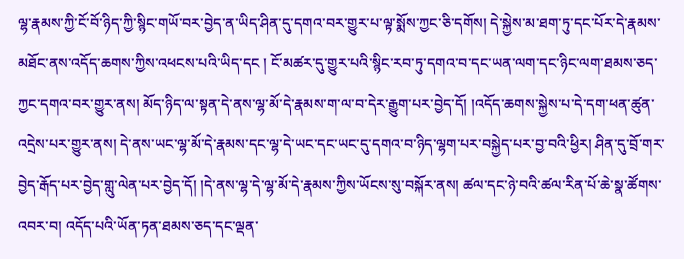ལྷ་རྣམས་ཀྱི་ངོ་བོ་ཉིད་ཀྱི་སྙིང་གཡོ་བར་བྱེད་ན་ཡིད་ཤིན་དུ་དགའ་བར་གྱུར་པ་ལྟ་སྨོས་ཀྱང་ཅི་དགོས། དེ་སྐྱེས་མ་ཐག་ཏུ་དང་པོར་དེ་རྣམས་མཐོང་ནས་འདོད་ཆགས་ཀྱིས་འཕངས་པའི་ཡིད་དང ། ངོ་མཚར་དུ་གྱུར་པའི་སྙིང་རབ་ཏུ་དགའ་བ་དང་ཡན་ལག་དང་ཉིང་ལག་ཐམས་ཅད་ཀྱང་དགའ་བར་གྱུར་ནས། མོད་ཉིད་ལ་སྟན་དེ་ནས་ལྷ་མོ་དེ་རྣམས་ག་ལ་བ་དེར་རྒྱུག་པར་བྱེད་དོ། །འདོད་ཆགས་སྐྱེས་པ་དེ་དག་ཕན་ཚུན་འདྲེས་པར་གྱུར་ནས། དེ་ནས་ཡང་ལྷ་མོ་དེ་རྣམས་དང་ལྷ་དེ་ཡང་དང་ཡང་དུ་དགའ་བ་ཉིད་ལྷག་པར་བསྐྱེད་པར་བྱ་བའི་ཕྱིར། ཤིན་དུ་བྲོ་གར་བྱེད་རྒོད་པར་བྱེད་གླུ་ལེན་པར་བྱེད་དོ། །དེ་ནས་ལྷ་དེ་ལྷ་མོ་དེ་རྣམས་ཀྱིས་ཡོངས་སུ་བསྐོར་ནས། ཚལ་དང་ཉེ་བའི་ཚལ་རིན་པོ་ཆེ་སྣ་ཚོགས་འབར་བ། འདོད་པའི་ཡོན་ཏན་ཐམས་ཅད་དང་ལྡན་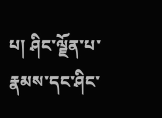པ། ཤིང་ལྗོན་པ་རྣམས་དང་ཤིང་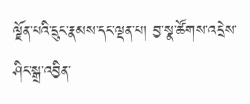ལྗོན་པའི་དྲུང་རྣམས་དང་ལྡན་པ། བྱ་སྣ་ཚོགས་འདྲེས་ཤིང་སྒྲ་འབྱིན་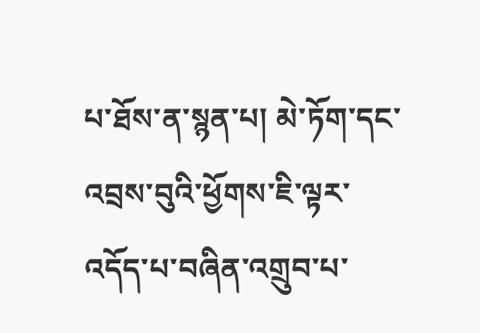པ་ཐོས་ན་སྙན་པ། མེ་ཏོག་དང་འབྲས་བུའི་ཕྱོགས་ཇི་ལྟར་འདོད་པ་བཞིན་འགྲུབ་པ་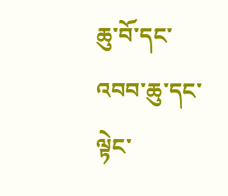ཆུ་བོ་དང་འབབ་ཆུ་དང་ལྟེང་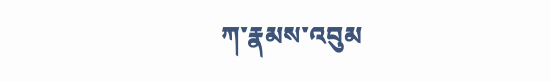ཀ་རྣམས་འབུམ